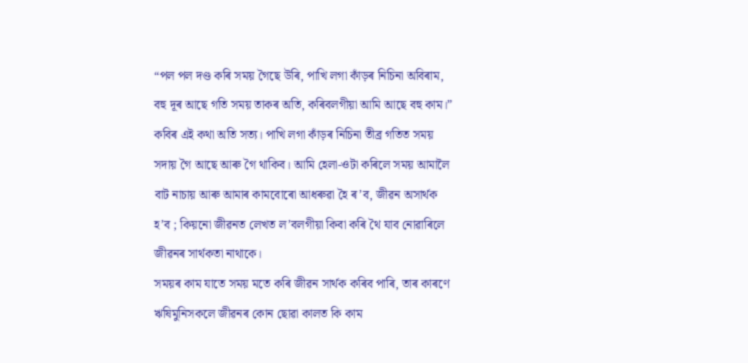“পল পল দণ্ড কৰি সময় গৈছে উৰি, পাখি লগা কাঁড়ৰ নিচিনা অবিৰাম, বহু দূৰ আছে গতি সময় তাকৰ অতি, কৰিবলগীয়া আমি আছে বহু কাম।” কবিৰ এই কথা অতি সত্য। পাখি লগা কাঁড়ৰ নিচিনা তীব্ৰ গতিত সময় সদায় গৈ আছে আৰু গৈ থাকিব। আমি হেলা-ওটা কৰিলে সময় আমালৈ বাট নাচায় আৰু আমাৰ কামবোৰো আধৰুৱা হৈ ৰ’ব, জীৱন অসাৰ্থক হ’ব ; কিয়নো জীৱনত লেখত ল’বলগীয়া কিবা কৰি থৈ যাব নোৱাৰিলে জীৱনৰ সাৰ্থকতা নাথাকে।
সময়ৰ কাম যাতে সময় মতে কৰি জীৱন সার্থক কৰিব পাৰি, তাৰ কাৰণে ঋষিমুনিসকলে জীৱনৰ কোন ছোৱা কালত কি কাম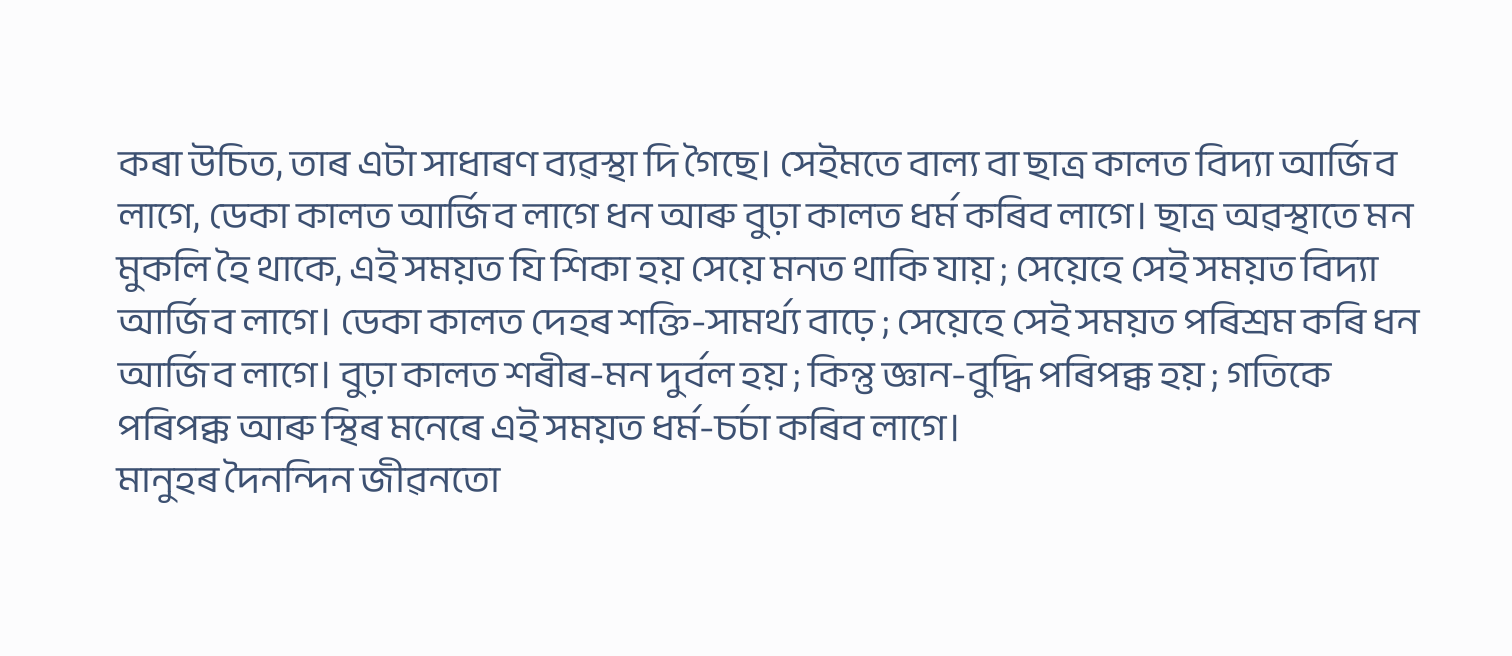কৰা উচিত, তাৰ এটা সাধাৰণ ব্যৱস্থা দি গৈছে। সেইমতে বাল্য বা ছাত্র কালত বিদ্যা আৰ্জিব লাগে, ডেকা কালত আর্জিব লাগে ধন আৰু বুঢ়া কালত ধৰ্ম কৰিব লাগে। ছাত্ৰ অৱস্থাতে মন মুকলি হৈ থাকে, এই সময়ত যি শিকা হয় সেয়ে মনত থাকি যায় ; সেয়েহে সেই সময়ত বিদ্যা আৰ্জিব লাগে। ডেকা কালত দেহৰ শক্তি-সামর্থ্য বাঢ়ে ; সেয়েহে সেই সময়ত পৰিশ্ৰম কৰি ধন আৰ্জিব লাগে। বুঢ়া কালত শৰীৰ-মন দুৰ্বল হয় ; কিন্তু জ্ঞান-বুদ্ধি পৰিপক্ক হয় ; গতিকে পৰিপক্ক আৰু স্থিৰ মনেৰে এই সময়ত ধৰ্ম-চৰ্চা কৰিব লাগে।
মানুহৰ দৈনন্দিন জীৱনতো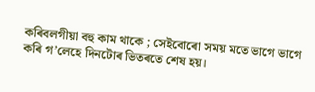কৰিবলগীয়া বহু কাম থাকে ; সেইবোৰো সময় মতে ভাগে ভাগে কৰি গ’লেহে দিনটোৰ ভিতৰতে শেষ হয়।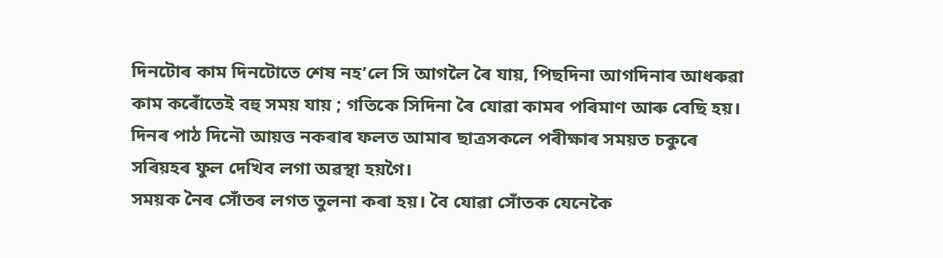দিনটোৰ কাম দিনটোতে শেষ নহ’লে সি আগলৈ ৰৈ যায়, পিছদিনা আগদিনাৰ আধৰুৱা কাম কৰোঁতেই বহু সময় যায় ; গতিকে সিদিনা ৰৈ যোৱা কামৰ পৰিমাণ আৰু বেছি হয়। দিনৰ পাঠ দিনৌ আয়ত্ত নকৰাৰ ফলত আমাৰ ছাত্ৰসকলে পৰীক্ষাৰ সময়ত চকুৰে সৰিয়হৰ ফুল দেখিব লগা অৱস্থা হয়গৈ।
সময়ক নৈৰ সোঁতৰ লগত তুলনা কৰা হয়। বৈ যোৱা সোঁতক যেনেকৈ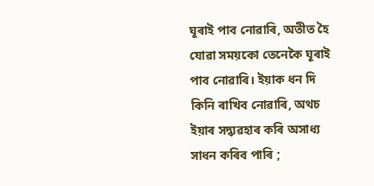ঘূৰাই পাব নোৱাৰি, অতীত হৈ যোৱা সময়কো তেনেকৈ ঘূৰাই পাব নোৱাৰি। ইয়াক ধন দি কিনি ৰাখিব নোৱাৰি, অথচ ইয়াৰ সদ্ব্যৱহাৰ কৰি অসাধ্য সাধন কৰিব পাৰি ;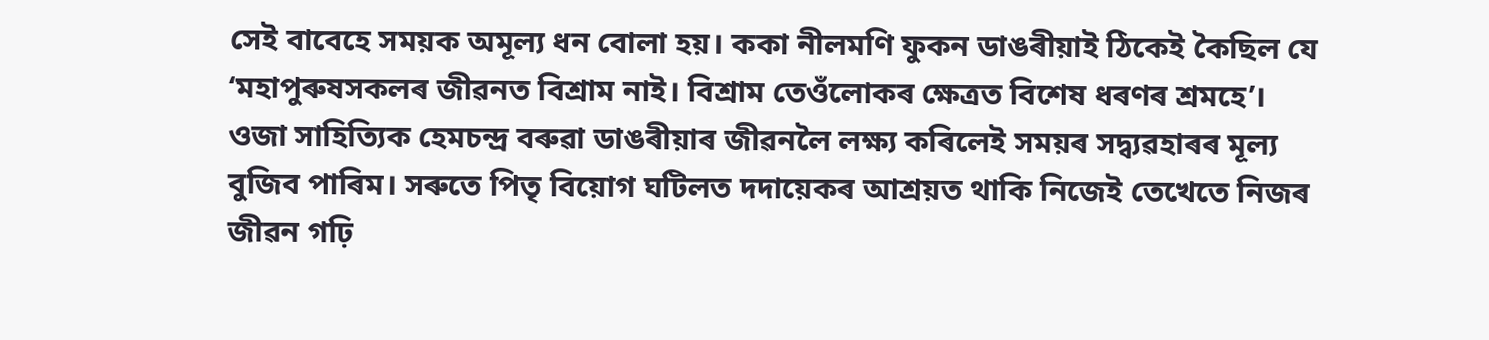সেই বাবেহে সময়ক অমূল্য ধন বোলা হয়। ককা নীলমণি ফুকন ডাঙৰীয়াই ঠিকেই কৈছিল যে ‘মহাপুৰুষসকলৰ জীৱনত বিশ্রাম নাই। বিশ্রাম তেওঁলোকৰ ক্ষেত্ৰত বিশেষ ধৰণৰ শ্ৰমহে’।
ওজা সাহিত্যিক হেমচন্দ্ৰ বৰুৱা ডাঙৰীয়াৰ জীৱনলৈ লক্ষ্য কৰিলেই সময়ৰ সদ্ব্যৱহাৰৰ মূল্য বুজিব পাৰিম। সৰুতে পিতৃ বিয়োগ ঘটিলত দদায়েকৰ আশ্ৰয়ত থাকি নিজেই তেখেতে নিজৰ জীৱন গঢ়ি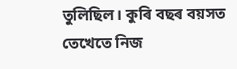তুলিছিল। কুৰি বছৰ বয়সত তেখেতে নিজ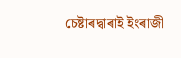চেষ্টাৰদ্বাৰাই ইংৰাজী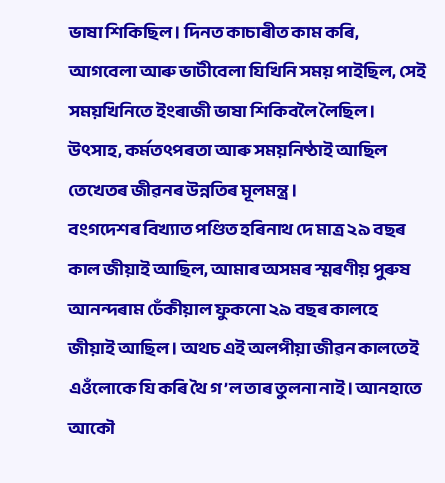ভাষা শিকিছিল। দিনত কাচাৰীত কাম কৰি, আগবেলা আৰু ভাটীবেলা যিখিনি সময় পাইছিল, সেই সময়খিনিতে ইংৰাজী ভাষা শিকিবলৈ লৈছিল। উৎসাহ, কৰ্মতৎপৰতা আৰু সময়নিষ্ঠাই আছিল তেখেতৰ জীৱনৰ উন্নতিৰ মূলমন্ত্র।
বংগদেশৰ বিখ্যাত পণ্ডিত হৰিনাথ দে মাত্র ২৯ বছৰ কাল জীয়াই আছিল, আমাৰ অসমৰ স্মৰণীয় পুৰুষ আনন্দৰাম ঢেঁকীয়াল ফুকনো ২৯ বছৰ কালহে জীয়াই আছিল। অথচ এই অলপীয়া জীৱন কালতেই এওঁলোকে যি কৰি থৈ গ’ল তাৰ তুলনা নাই। আনহাতে আকৌ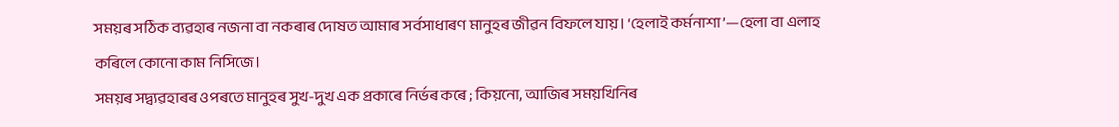সময়ৰ সঠিক ব্যৱহাৰ নজনা বা নকৰাৰ দোষত আমাৰ সৰ্বসাধাৰণ মানুহৰ জীৱন বিফলে যায়। ‘হেলাই কৰ্মনাশা’—হেলা বা এলাহ কৰিলে কোনো কাম নিসিজে।
সময়ৰ সদ্ব্যৱহাৰৰ ওপৰতে মানুহৰ সুখ-দুখ এক প্ৰকাৰে নিৰ্ভৰ কৰে ; কিয়নো, আজিৰ সময়খিনিৰ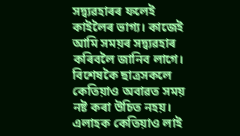সদ্ব্যৱহাৰৰ ফলেই কাইলৈৰ ভাগ্য। কাজেই আমি সময়ৰ সদ্ব্যৱহাৰ কৰিবলৈ জানিব লাগে। বিশেষকৈ ছাত্ৰসকলে কেতিয়াও অবাৱত সময় নষ্ট কৰা উচিত নহয়। এলাহক কেতিয়াও লাই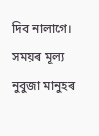দিব নালাগে। সময়ৰ মূল্য নুবুজা মানুহৰ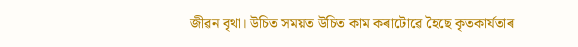জীৱন বৃথা। উচিত সময়ত উচিত কাম কৰাটোৱে হৈছে কৃতকাৰ্যতাৰ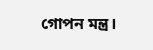গোপন মন্ত্ৰ।